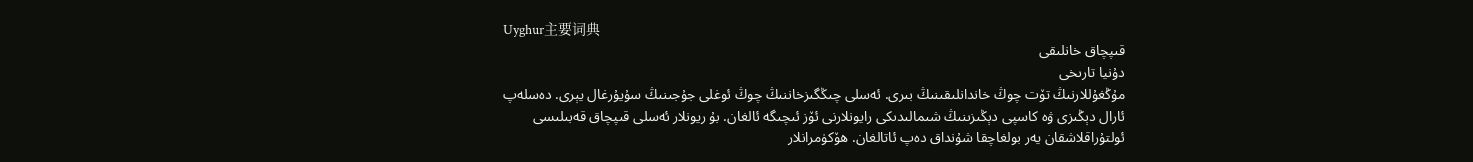Uyghur主要词典
قىپچاق خانلىقى
دۇنيا تارىخى
مۇڭغۇللارنىڭ تۆت چوڭ خاندانلىقىنىڭ بىرى. ئەسلى چىڭگىزخاننىڭ چوڭ ئوغلى جۇجىنىڭ سۇيۇرغال يېرى. دەسلەپ ئارال دېڭىزى ۋە كاسپى دېڭىزىنىڭ شىمالىدىكى رايونلارنى ئۆز ئىچىگە ئالغان. بۇ ريونلار ئەسلى قىپچاق قەبىلىسى ئولتۇراقلاشقان يەر بولغاچقا شۇنداق دەپ ئاتالغان. ھۆكۈمرانلار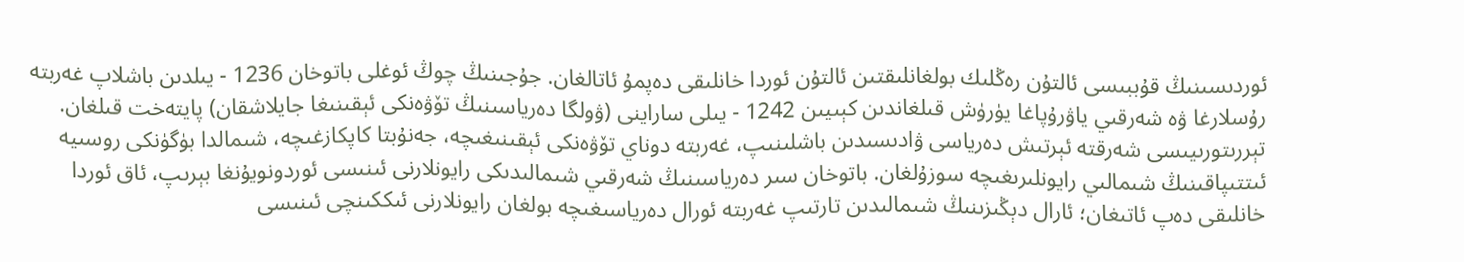ئوردىسىنىڭ قۇببىسى ئالتۇن رەڭلىك بولغانلىقتىن ئالتۇن ئوردا خانلىقى دەپمۇ ئاتالغان. جۇجىنىڭ چوڭ ئوغلى باتوخان 1236 - يىلدىن باشلاپ غەربتە رۇسلارغا ۋە شەرقىي ياۋرۇپاغا يۈرۈش قىلغاندىن كېىيىن 1242 - يىلى ساراينى (ۋولگا دەرياسىنىڭ تۆۋەنكى ئېقىنىغا جايلاشقان) پايتەخت قىلغان. تېررىتورىيىسى شەرقتە ئېرتىش دەرياسى ۋادىسىدىن باشلىنىپ، غەربتە دوناي تۆۋەنكى ئېقىنىغىچە، جەنۇبتا كاپكازغىچە، شىمالدا بۈگۈنكى روسىيە ئىتتىپاقىنىڭ شىمالىي رايونلىرىغىچە سوزۇلغان. باتوخان سىر دەرياسىنىڭ شەرقىي شىمالىدىكى رايونلارنى ئىنىسى ئوردونويۇنغا بېرىپ، ئاق ئوردا خانلىقى دەپ ئاتىغان؛ ئارال دېڭىزىنىڭ شىمالىدىن تارتىپ غەربتە ئورال دەرياسىغىچە بولغان رايونلارنى ئىككىنچى ئىنىسى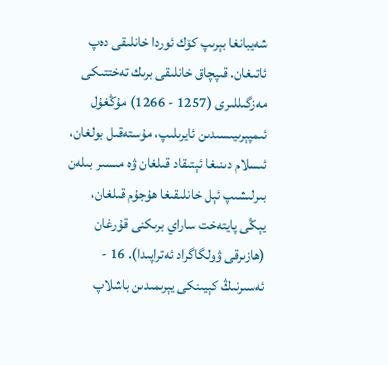شەيبانغا بېرىپ كۆك ئوردا خانلىقى دەپ ئاتىغان. قىپچاق خانلىقى برىك تەختتىكى مەزگىللىرى (1257 - 1266) مۇڭغۇل ئىمپېرىيىسىدىن ئايرىلىپ، مۇستەقىل بولغان، ئىسلام دىنىغا ئېتىقاد قىلغان ۋە مىسىر بىلەن بىرلىشىپ ئېل خانلىقىغا ھۇجۇم قىلغان، يېڭى پايتەخت ساراي برىكنى قۇرغان (ھازىرقى ۋولگاگراد ئەتراپىدا). 16 - ئەسىرنىڭ كېيىنكى يېرىمىدىن باشلاپ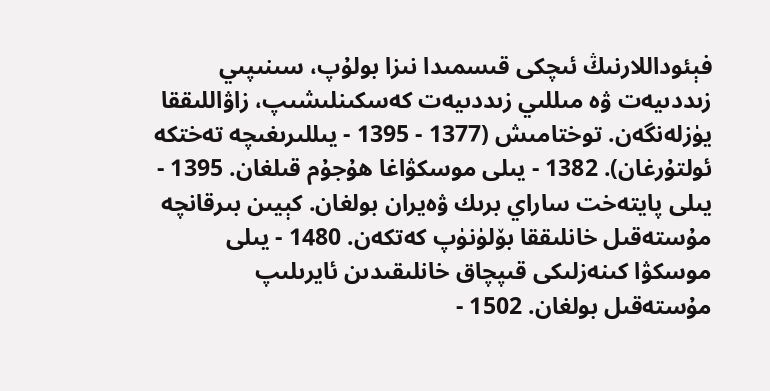فېئوداللارنىڭ ئىچكى قىسمىدا نىزا بولۇپ، سىنىپىي زىددىيەت ۋە مىللىي زىددىيەت كەسكىنلىشىپ، زاۋاللىققا يۈزلەنگەن. توختامىش (1377 - 1395 - يىللىرىغىچە تەختكە ئولتۇرغان). 1382 - يىلى موسكۋاغا ھۇجۇم قىلغان. 1395 - يىلى پايتەخت ساراي برىك ۋەيران بولغان. كېيىن بىرقانچە مۇستەقىل خانلىققا بۆلۈنۈپ كەتكەن. 1480 - يىلى موسكۋا كىنەزلىكى قىپچاق خانلىقىدىن ئايرىلىپ مۇستەقىل بولغان. 1502 -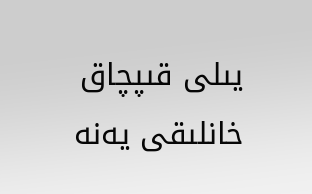يىلى قىپچاق خانلىقى يەنە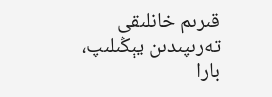قىرىم خانلىقى تەرىپىدىن يېڭىلىپ، بارا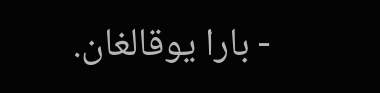- بارا يوقالغان.